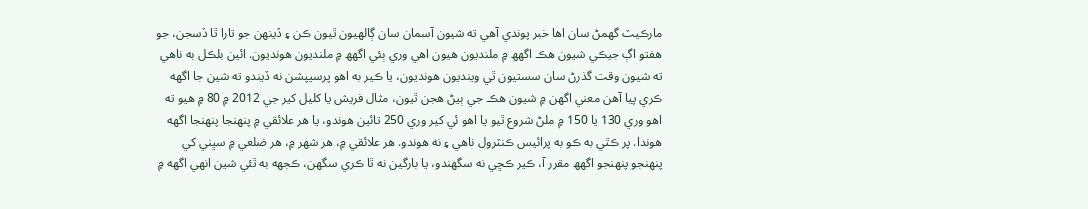مارڪيٽ گهمڻ سان اها خبر پوندي آهي ته شيون آسمان سان ڳالهيون ٿيون ڪن ۽ ڏينهن جو تارا ٿا ڏسجن، جو هفتو اڳ جيڪي شيون هڪ اگهھ ۾ ملنديون هيون اهي وري ٻئي اگهھ ۾ ملنديون هونديون. ائين بلڪل به ناهي ته شيون وقت گذرڻ سان سستيون ٿي وينديون هونديون، يا ڪير به اهو پرسيپشن نه ڏيندو ته شين جا اگھه ڪري پيا آهن معني اگهن ۾ شيون هڪ جي ٻيڻ هجن ٿيون، مثال فريش يا کليل کير جي 2012 ۾ 80 ۾ هيو ته اهو وري 130 يا 150 ۾ ملڻ شروع ٿيو يا اهو ئي کير وري 250 تائين هوندو، يا هر علائقي ۾ پنهنجا پنهنجا اگھه هوندا. پر ڪٿي به ڪو به پرائيس ڪنٽرول ناهي ۽ نه هوندو. هر علائقي ۾، هر شهر ۾، هر ضلعي ۾ سڀني کي پنهنجو پنهنجو اگهھ مقرر آ، ڪير ڪڇي نه سگهندو، يا بارگين نه ٿا ڪري سگهن، ڪجھه به ٿئي شين انهي اگھه ۾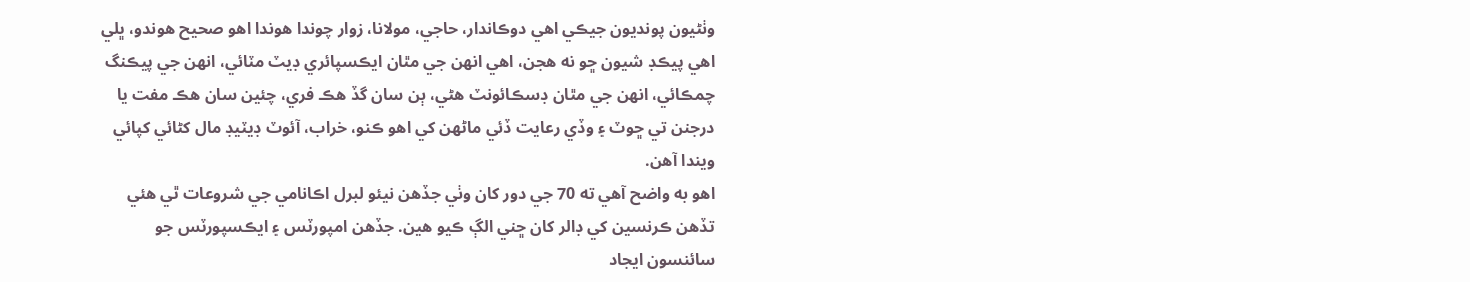وٺڻيون پونديون جيڪي اهي دوڪاندار، حاجي، مولانا، زوار چوندا هوندا اهو صحيح هوندو، ڀلي اهي پيڪڊ شيون ڇو نه هجن، اهي انهن جي مٿان ايڪسپائري ڊيٽ مٽائي، انهن جي پيڪنگ چمڪائي، انهن جي مٿان ڊسڪائونٽ هڻي، ٻن سان گڏ هڪ فري، چئين سان هڪ مفت يا درجنن تي ڇوٽ ۽ وڏي رعايت ڏئي ماڻهن کي اهو ڪنو، خراب، آئوٽ ڊيٽيڊ مال کڻائي کپائي ويندا آهن.
اهو به واضح آهي ته 70 جي دور کان وٺي جڏهن نيئو لبرل اڪانامي جي شروعات ٿي هئي تڏهن ڪرنسين کي ڊالر کان ڇني الڳ ڪيو هين. جڏهن امپورٽس ۽ ايڪسپورٽس جو سائنسون ايجاد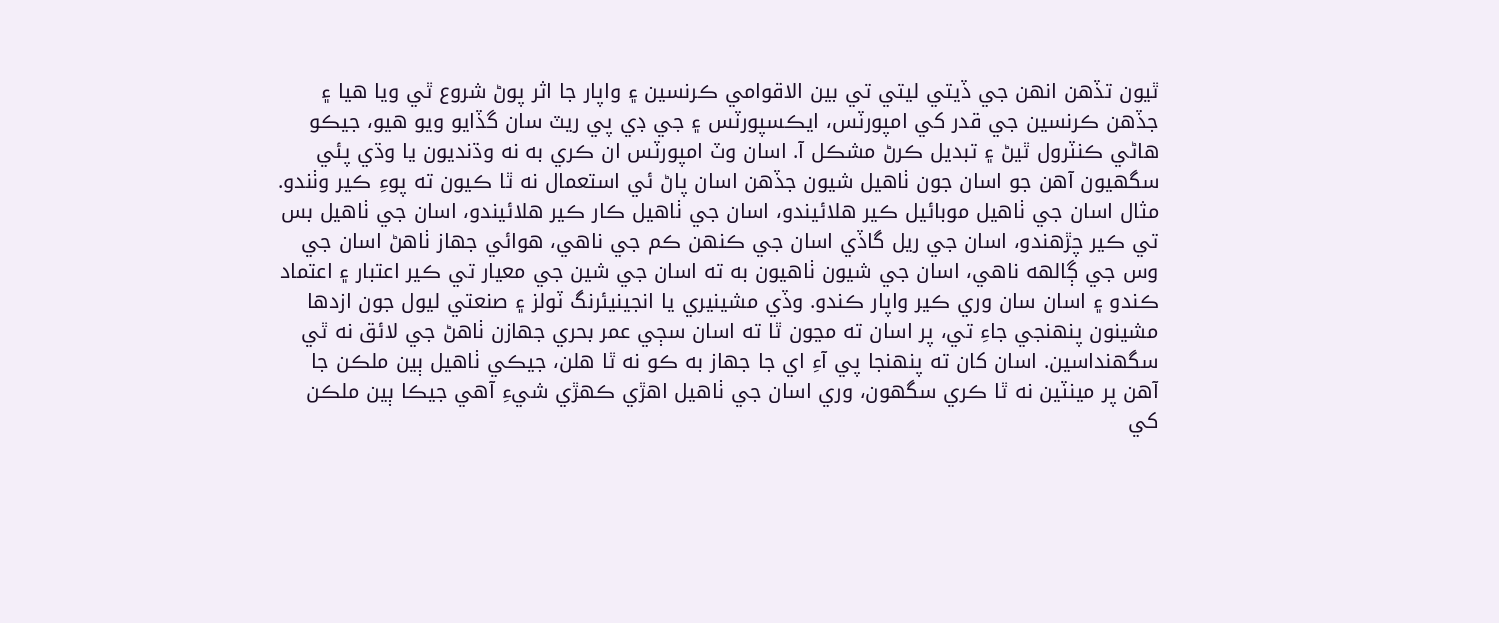ٿيون تڏهن انهن جي ڏيتي ليتي تي بين الاقوامي ڪرنسين ۽ واپار جا اثر پوڻ شروع ٿي ويا هيا ۽ جڏهن ڪرنسين جي قدر کي امپورٽس، ايڪسپورٽس ۽ جي ڊي پي ريٽ سان گڏايو ويو هيو، جيڪو هاڻي ڪنٽرول ٿيڻ ۽ تبديل ڪرڻ مشڪل آ. اسان وٽ امپورٽس ان ڪري به نه وڌنديون يا وڌي پئي سگهيون آهن جو اسان جون ٺاهيل شيون جڏهن اسان پاڻ ئي استعمال نه ٿا ڪيون ته پوءِ ڪير وٺندو. مثال اسان جي ٺاهيل موبائيل ڪير هلائيندو، اسان جي ٺاهيل ڪار ڪير هلائيندو، اسان جي ٺاهيل بس تي ڪير چڙهندو، اسان جي ريل گاڏي اسان جي ڪنهن ڪم جي ناهي، هوائي جهاز ٺاهڻ اسان جي وس جي ڳالھه ناهي، اسان جي شيون ٺاهيون به ته اسان جي شين جي معيار تي ڪير اعتبار ۽ اعتماد ڪندو ۽ اسان سان وري ڪير واپار ڪندو. وڏي مشينيري يا انجينيئرنگ ٽولز ۽ صنعتي ليول جون ازدها مشينون پنهنجي جاءِ تي، پر اسان ته مڃون ٿا ته اسان سڄي عمر بحري جهازن ٺاهڻ جي لائق نه ٿي سگهنداسين. اسان کان ته پنهنجا پي آءِ اي جا جهاز به ڪو نه ٿا هلن، جيڪي ٺاهيل ٻين ملڪن جا آهن پر مينٽين نه ٿا ڪري سگهون، وري اسان جي ٺاهيل اهڙي ڪهڙي شيءِ آهي جيڪا ٻين ملڪن کي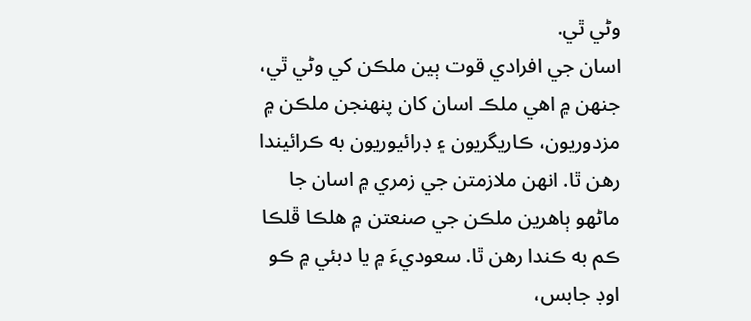وڻي ٿي.
اسان جي افرادي قوت ٻين ملڪن کي وڻي ٿي، جنهن ۾ اهي ملڪ اسان کان پنهنجن ملڪن ۾ مزدوريون، ڪاريگريون ۽ ڊرائيوريون به ڪرائيندا رهن ٿا. انهن ملازمتن جي زمري ۾ اسان جا ماڻهو ٻاهرين ملڪن جي صنعتن ۾ هلڪا ڦلڪا ڪم به ڪندا رهن ٿا. سعوديءَ ۾ يا دبئي ۾ ڪو اوڊ جابس،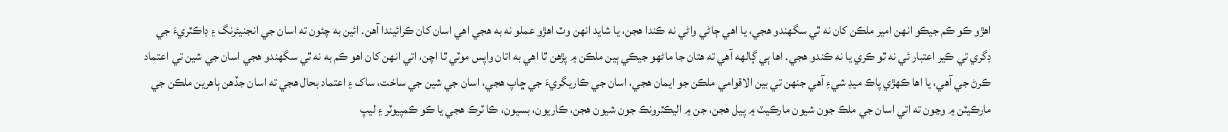اهڙو ڪو ڪم جيڪو انهن امير ملڪن کان نه ٿي سگهندو هجي، يا اهي ڄاڻي واڻي نه ڪندا هجن، يا شايد انهن وٽ اهڙو عملو نه به هجي اهي اسان کان ڪرائيندا آهن. ائين به چئون ته اسان جي انجنيئرنگ ۽ ڊاڪٽريءَ جي ڊگري تي ڪير اعتبار ئي نه ٿو ڪري يا نه ڪندو هجي. اها ٻي ڳالھه آهي ته هتان جا ماڻهو جيڪي ٻين ملڪن ۾ پڙهن ٿا اهي به اتان واپس موٽي ٿا اچن، اتي انهن کان اهو ڪم به نه ٿي سگهندو هجي اسان جي شين تي اعتماد ڪرڻ جي آهي، يا اها ڪهڙي پاڪ ميڊ شيءِ آهي جنهن تي بين الاقوامي ملڪن جو ايمان هجي، اسان جي ڪاريگريءَ جي ڇاپ هجي، اسان جي شين جي ساخت، ساک ۽ اعتماد بحال هجي ته اسان جڏهن ٻاهرين ملڪن جي مارڪيٽن ۾ وڃون ته اتي اسان جي ملڪ جون شيون مارڪيٽ ۾ پيل هجن، جن ۾ اليڪٽرونڪ جون شيون هجن، ڪاريون، بسيون، ڪا ٽرڪ هجي يا ڪو ڪمپيوٽر ۽ ليپ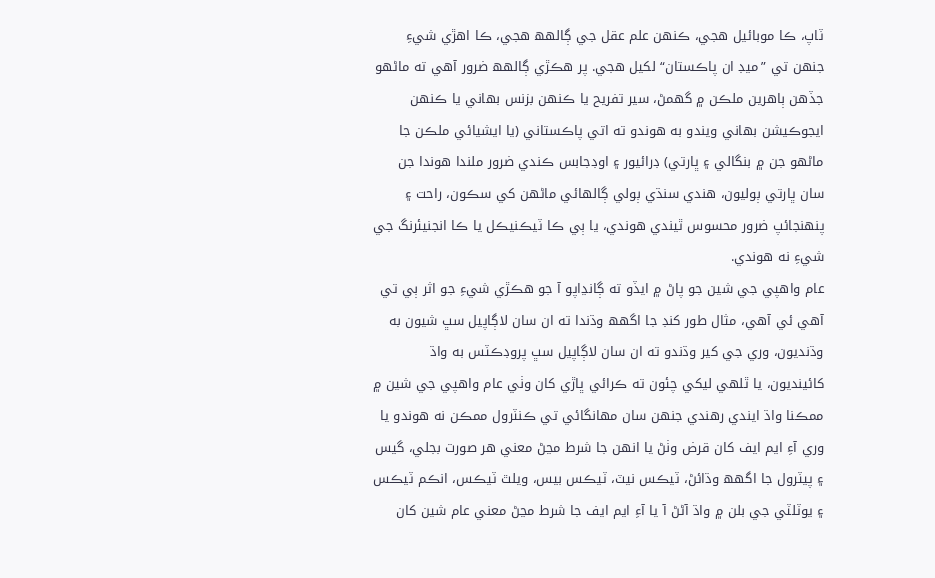ٽاپ، ڪا موبائيل هجي، ڪنهن علم عقل جي ڳالهھ هجي، ڪا اهڙي شيءِ جنهن تي ”ميڊ ان پاڪستان“ لکيل هجي. پر هڪڙي ڳالهھ ضرور آهي ته ماڻهو جڏهن ٻاهرين ملڪن ۾ گهمڻ، سير تفريح يا ڪنهن بزنس بهاني يا ڪنهن ايجوڪيشن بهاني ويندو به هوندو ته اتي پاڪستاني (يا ايشيائي ملڪن جا ماڻهو جن ۾ بنگالي ۽ ڀارتي) ڊرائيور ۽ اوڊجابس ڪندي ضرور ملندا هوندا جن سان ڀارتي ٻوليون، هندي سنڌي ٻولي ڳالهائي ماڻهن کي سڪون، راحت ۽ پنهنجائپ ضرور محسوس ٿيندي هوندي، يا ٻي ڪا ٽيڪنيڪل يا ڪا انجنيئرنگ جي شيءِ نه هوندي.
عام واهپي جي شين جو پاڻ ۾ ايڏو ته ڳانڍاپو آ جو هڪڙي شيءِ جو اثر ٻي تي آهي ئي آهي، مثال طور کنڊ جا اگهھ وڌندا ته ان سان لاڳاپيل سڀ شيون به وڌنديون، وري جي کير وڌندو ته ان سان لاڳاپيل سڀ پروڊڪٽس به واڌ کائينديون، يا ٿلهي ليکي چئون ته ڪرائي ڀاڙي کان وٺي عام واهپي جي شين ۾ ممڪنا واڌ ايندي رهندي جنهن سان مهانگائي تي ڪنٽرول ممڪن نه هوندو يا وري آءِ ايم ايف کان قرض وٺڻ يا انهن جا شرط مڃڻ معني هر صورت بجلي، گيس ۽ پيٽرول جا اگهھ وڌائڻ، ٽيڪس نيٽ، ٽيڪس بيس، ويلٿ ٽيڪس، انڪم ٽيڪس ۽ يوٽلٽي جي بلن ۾ واڌ آڻڻ آ يا آءِ ايم ايف جا شرط مڃڻ معني عام شين کان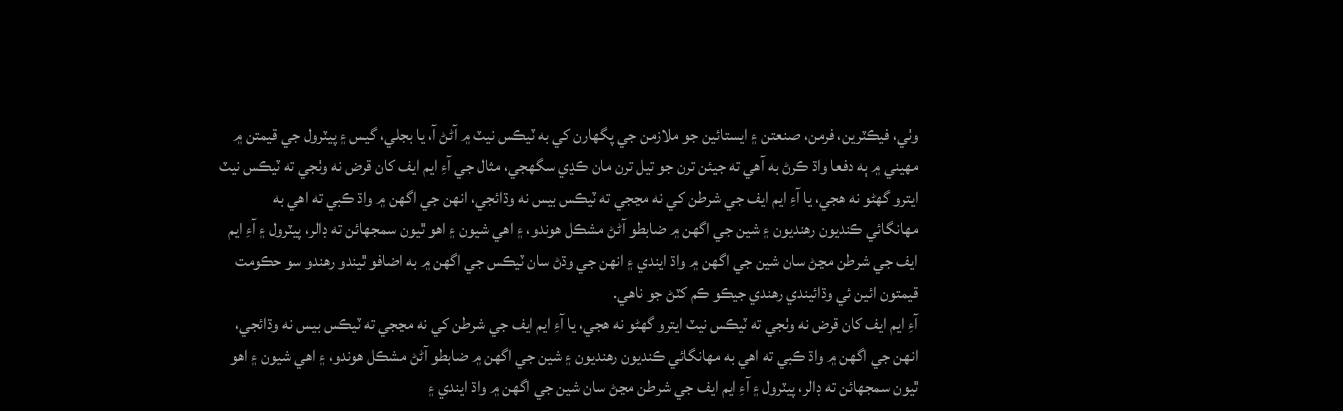وٺي، فيڪٽرين، فرمن، صنعتن ۽ ايستائين جو ملازمن جي پگهارن کي به ٽيڪس نيٽ ۾ آڻڻ آ، يا بجلي، گيس ۽ پيٽرول جي قيمتن ۾ مهيني ۾ ٻه دفعا واڌ ڪرڻ به آهي ته جيئن ترن جو تيل ترن مان ڪڍي سگهجي، مثال جي آءِ ايم ايف کان قرض نه وٺجي ته ٽيڪس نيٽ ايترو گهڻو نه هجي، يا آءِ ايم ايف جي شرطن کي نه مڃجي ته ٽيڪس بيس نه وڌائجي، انهن جي اگهن ۾ واڌ ڪبي ته اهي به مهانگائي ڪنديون رهنديون ۽ شين جي اگهن ۾ ضابطو آڻڻ مشڪل هوندو، ۽ اهي شيون ۽ اهو ٿيون سمجهائن ته ڊالر، پيٽرول ۽ آءِ ايم ايف جي شرطن مڃڻ سان شين جي اگهن ۾ واڌ ايندي ۽ انهن جي وڌڻ سان ٽيڪس جي اگھن ۾ به اضافو ٿيندو رهندو سو حڪومت قيمتون ائين ئي وڌائيندي رهندي جيڪو ڪم کٽڻ جو ناهي.
آءِ ايم ايف کان قرض نه وٺجي ته ٽيڪس نيٽ ايترو گهڻو نه هجي، يا آءِ ايم ايف جي شرطن کي نه مڃجي ته ٽيڪس بيس نه وڌائجي، انهن جي اگهن ۾ واڌ ڪبي ته اهي به مهانگائي ڪنديون رهنديون ۽ شين جي اگهن ۾ ضابطو آڻڻ مشڪل هوندو، ۽ اهي شيون ۽ اهو ٿيون سمجهائن ته ڊالر، پيٽرول ۽ آءِ ايم ايف جي شرطن مڃڻ سان شين جي اگهن ۾ واڌ ايندي ۽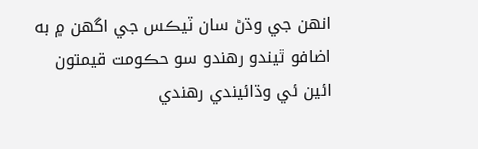انهن جي وڌڻ سان ٽيڪس جي اگھن ۾ به اضافو ٿيندو رهندو سو حڪومت قيمتون ائين ئي وڌائيندي رهندي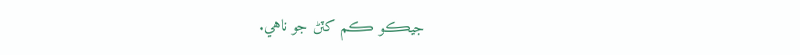جيڪو ڪم کٽڻ جو ناهي.